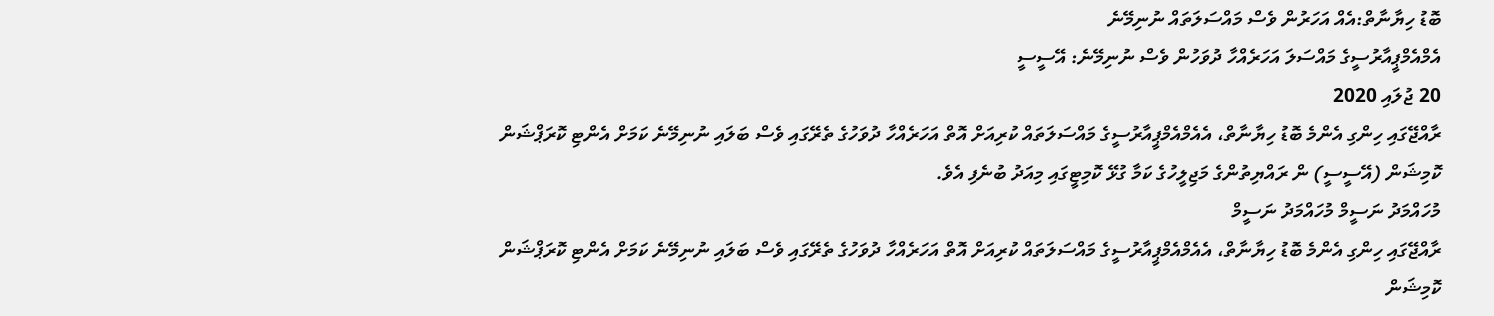ބޮޑު ހިޔާނާތް:އެއް އަހަރުން ވެސް މައްސަލަތައް ނުނިމޭނެ
އެމްއެމްޕީއާރުސީގެ މައްސަލަ އަހަރެއްހާ ދުވަހުން ވެސް ނުނިމޭނެ: އޭސީސީ
20 ޖުލައި 2020
ރާއްޖޭގައި ހިންގި އެންމެ ބޮޑު ހިޔާނާތް، އެއެމްއެމްޕީއާރުސީގެ މައްސަލަތައް ކުރިއަށް އޮތް އަހަރެއްހާ ދުވަހުގެ ތެރޭގައި ވެސް ބަލައި ނުނިމޭނެ ކަމަށް އެންޓި ކޮރަޕްޝަން ކޮމިޝަން (އޭސީސީ) ން ރައްޔިތުންގެ މަޖިލީހުގެ ކަމާ ގުޅޭ ކޮމިޓީގައި މިއަދު ބުނެފި އެވެ.
މުހައްމަދު ނަސީމް މުހައްމަދު ނަސީމް
ރާއްޖޭގައި ހިންގި އެންމެ ބޮޑު ހިޔާނާތް، އެއެމްއެމްޕީއާރުސީގެ މައްސަލަތައް ކުރިއަށް އޮތް އަހަރެއްހާ ދުވަހުގެ ތެރޭގައި ވެސް ބަލައި ނުނިމޭނެ ކަމަށް އެންޓި ކޮރަޕްޝަން ކޮމިޝަން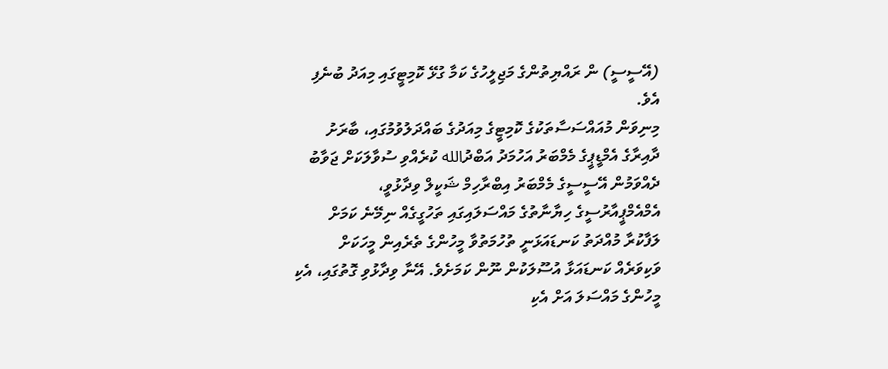(އޭސީސީ) ން ރައްޔިތުންގެ މަޖިލީހުގެ ކަމާ ގުޅޭ ކޮމިޓީގައި މިއަދު ބުނެފި އެވެ.
މިނިވަން މުއައްސަސާތަކުގެ ކޮމިޓީގެ މިއަދުގެ ބައްދަލުވުމުގައި، ބާރަށު ދާއިރާގެ އެމްޑީޕީގެ މެމްބަރު އަހުމަދު އަބްދުالله ކުރެއްވި ސުވާލަކަށް ޖަވާބު ދެއްވަމުން އޭސީސީގެ މެމްބަރު އިބްރާހިމް ޝަކީލް ވިދާޅުވީ، އެމްއެމްޕީއާރުސީގެ ހިޔާނާތުގެ މައްސަލައިގައި ތަހުގީގެއް ނިމޭނެ ކަމަށް ލަފާކުރާ މުއްދަތު ކަނޑައަޅަނީ ތުހުމަތުވާ މީހުންގެ ތެރެއިން މީހަކަށް ވަކިވަރެއް ކަނޑައަޅާ އުސޫލަކުން ނޫން ކަމަށެވެ. އޭނާ ވިދާޅުވި ގޮތުގައި، އެކި މީހުންގެ މައްސަލަ އަށް އެކި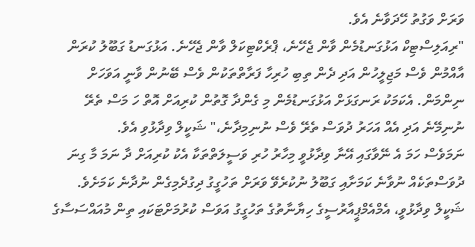ވަރަށް ވަގުތު ހޭދަވާނެ އެވެ.
"ރިއަލިސްޓިކް އަޅުގަނޑުމެން ވާން ޖެހޭނެ، ޕްރެކްޓިކަލް ވާން ޖެހޭނެ. އަޅުގަނޑު ގަބޫލު ކުރަން އާއްމުން ވެސް މަޖިލީހުން އަދި ދެން ތިބި ހުރިހާ ފަރާތްތަކުން ވެސް ބޭނުން ވާނީ އަވަހަށް ނިންމަން. އެކަމަކު ރަނގަޅަށް އަޅުގަނޑުމެން މި ގެންދާ ގޮތުން ކުރިއަށް އޮތް ހަ މަސް ތެރޭ ނުނިމޭނެ އަދި އެއް އަހަރު ދުވަސް ތެރޭ ވެސް ނުނިމިދާނެ،" ޝަކީލް ވިދާޅުވި އެވެ.
ނަމަވެސް ހަމަ އެ ނޭވާގައި އޭނާ ވިދާޅުވީ މިހާރު ހުރި ވަސީލަތްތަކާ އެކު ކުރިއަށް ދާ ނަމަ މާ ގިނަ ދުވަސްތަކެއް ނުވާނެ ކަމަށާއި ގަބޫލު ނުކުރެވޭ ވަރަށް ތަހުގީގު ދިގުދެމިގެން ނުދާނެ ކަމަށެވެ.
ޝަކީލް ވިދާޅުވީ، އެމްއެމްޕީއާރުސީގެ ހިޔާނާތުގެ ތަހުގީގު އަވަސް ކުރުމަށްޓަކައި ތިން މުއައްސަސާގެ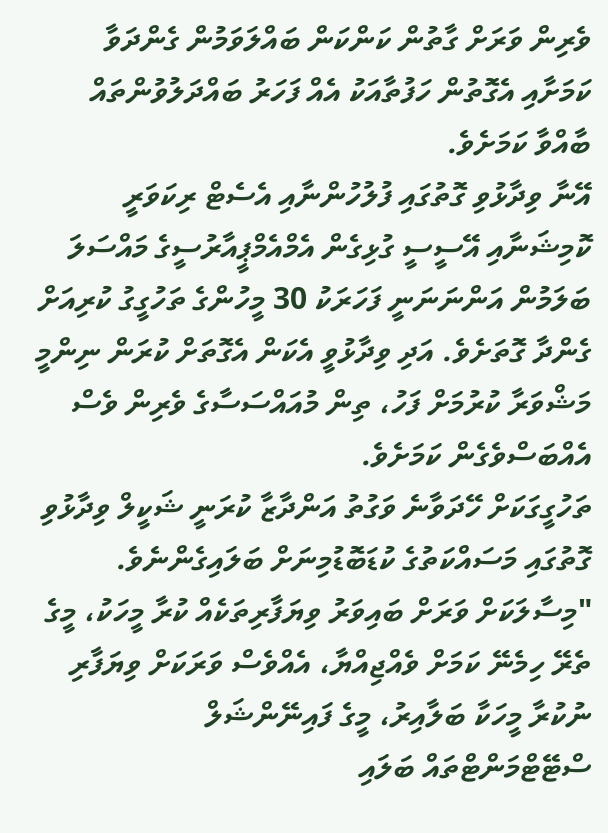ވެރިން ވަރަށް ގާތުން ކަންކަން ބައްލަވަމުން ގެންދަވާ ކަމަށާއި އެގޮތުން ހަފުތާއަކު އެއް ފަހަރު ބައްދަލުވުންތައް ބާއްވާ ކަމަށެވެ.
އޭނާ ވިދާޅުވި ގޮތުގައި ފުލުހުންނާއި އެސެޓް ރިކަވަރީ ކޮމިޝަނާއި އޭސީސީ ގުޅިގެން އެމްއެމްޕީއާރުސީގެ މައްސަލަ ބަލަމުން އަންނަނަނީ ފަހަރަކު 30 މީހުންގެ ތަހުގީގު ކުރިއަށް ގެންދާ ގޮތަށެވެ. އަދި ވިދާޅުވީ އެކަން އެގޮތަށް ކުރަން ނިންމީ މަޝްވަރާ ކުރުމަށް ފަހު، ތިން މުއައްސަސާގެ ވެރިން ވެސް އެއްބަސްވެގެން ކަމަށެވެ.
ތަހުގީގަކަށް ހޭދަވާނެ ވަގުތު އަންދާޒާ ކުރަނީ ޝަކީލް ވިދާޅުވި ގޮތުގައި މަސައްކަތުގެ ކުޑަބޮޑުމިނަށް ބަލައިގެންނެވެ.
"މިސާލަކަށް ވަރަށް ބައިވަރު ވިޔަފާރިތަކެއް ކުރާ މީހަކު، މީގެ ތެރޭ ހިމެނޭ ކަމަށް ވެއްޖިއްޔާ، އެއްވެސް ވަރަކަށް ވިޔަފާރި ނުކުރާ މީހަކާ ބަލާއިރު، މީގެ ފައިނޭންޝަލް ސްޓޭޓްމަންޓްތައް ބަލައި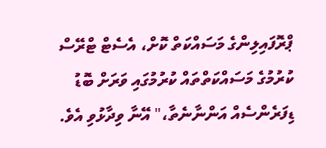ޕްރޮފައިލިންގެ މަސައްކަތް ކޮށް، އެސެޓް ޓްރޭސް ކުރުމުގެ މަސައްކަތްތައް ކުރުމުގައި ވަރަށް ބޮޑު ޑިފަރެންސެއް އަންނާނެތާ،" އޭނާ ވިދާޅުވި އެވެ.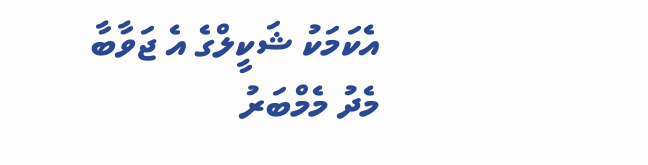އެކަމަކު ޝަކީލްގެ އެ ޖަވާބާ މެދު މެމްބަރު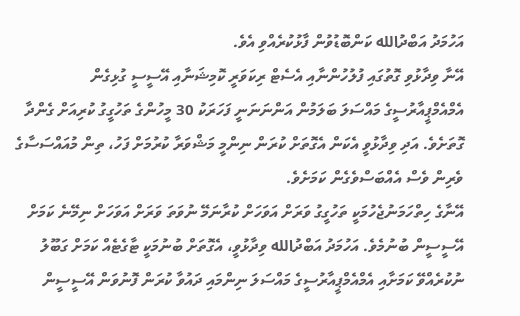އަހުމަދު އަބްދުالله ކަންބޮޑުވުން ފާޅުކުރެއްވި އެވެ.
އޭނާ ވިދާޅުވި ގޮތުގައި ފުލުހުންނާއި އެސެޓް ރިކަވަރީ ކޮމިޝަނާއި އޭސީސީ ގުޅިގެން އެމްއެމްޕީއާރުސީގެ މައްސަލަ ބަލަމުން އަންނަނަނީ ފަހަރަކު 30 މީހުންގެ ތަހުގީގު ކުރިއަށް ގެންދާ ގޮތަށެވެ. އަދި ވިދާޅުވީ އެކަން އެގޮތަށް ކުރަން ނިންމީ މަޝްވަރާ ކުރުމަށް ފަހު، ތިން މުއައްސަސާގެ ވެރިން ވެސް އެއްބަސްވެގެން ކަމަށެވެ.
އޭނާގެ ހިތްހަމަނުޖެހުމަކީ ތަހުގީގު ވަރަށް އަވަހަށް ކުރާނަމޭ ނުވަތަ ވަރަށް އަވަހަށް ނިމޭނެ ކަމަށް އޭސީސީން ބުނުމެވެ. އަހުމަދު އަބްދުالله ވިދާޅުވީ، އެގޮތަށް ބުނުމަކީ ޓާގެޓެއް ކަމަށް ގަބޫލު ނުކުރެއްވޭ ކަމަށާއި އެމްއެމްޕީއާރުސީގެ މައްސަލަ ނިންމައި ދައުވާ ކުރަން ފޮނުވަން އޭސީސީން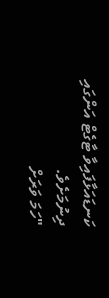ކަނޑައަޅާފައިވާ ޓާގެޓް އަންގައި ދިނުމަށެވެ.
"ހަމަ ވަރަށް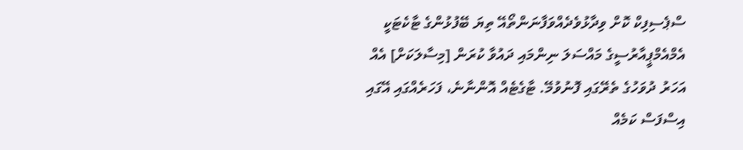ސްޕެސިފިކް ކޮށް ވިދާޅުވެދެއްވަފާނަންތޯއޭ ތިޔަ ބޭފުޅުންގެ ޓާކެޓަކީ އެމްއެމްޕީއާރުސީގެ މައްސަލަ ނިންމައި ދައުވާ ކުރަން [މިސާލަކަށް] އެއް އަހަރު ދުވަހުގެ ތެރޭގައި ފޮނުވުމޭ. ޓާގެޓެއް އޮންނާނެ، ފަހަރެއްގައި އޭގައި އިސްފަސް ކަމެއް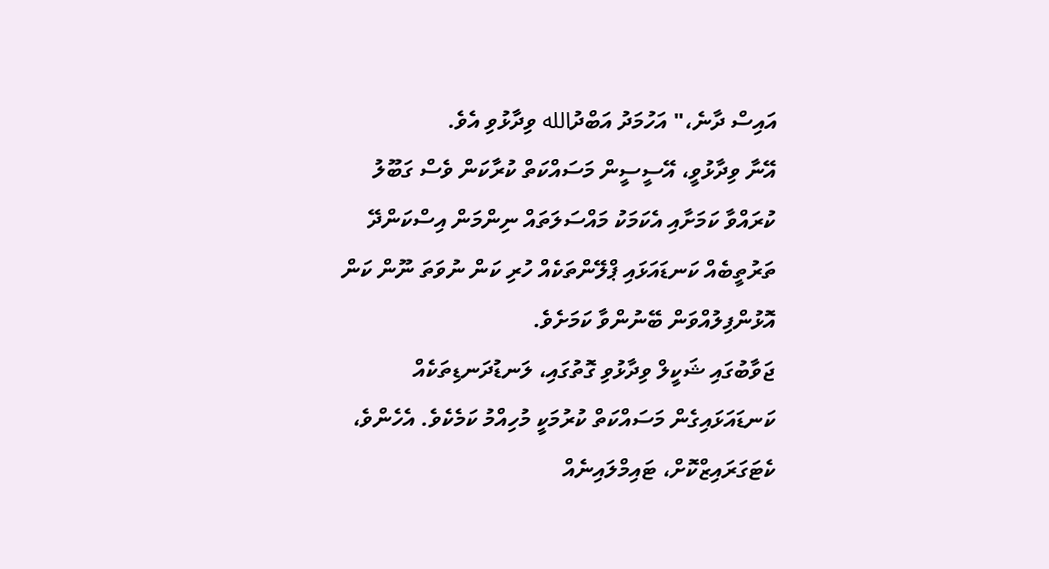އައިސް ދާނެ،" އަހުމަދު އަބްދުالله ވިދާޅުވި އެވެ.
އޭނާ ވިދާޅުވީ، އޭސީސީން މަސައްކަތް ކުރާކަން ވެސް ގަބޫލު ކުރައްވާ ކަމަށާއި އެކަމަކު މައްސަލަތައް ނިންމަން އިސްކަންދޭ ތަރުތީބެއް ކަނޑައަޅައި ޕްލޭންތަކެއް ހުރި ކަން ނުވަތަ ނޫން ކަން އޮޅުންފިލުއްވަން ބޭނުންވާ ކަމަށެވެ.
ޖަވާބުގައި ޝަކީލް ވިދާޅުވި ގޮތުގައި، ލަނޑުދަނޑިތަކެއް ކަނޑައަޅައިގެން މަސައްކަތް ކުރުމަކީ މުހިއްމު ކަމެކެވެ. އެހެންވެ، ކެޓަގަރައިޒްކޮށް، ޓައިމްލައިނެއް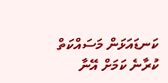ކަނޑައަޅަން މަސައްކަތް ކުރާނެ ކަމަށް އޭނާ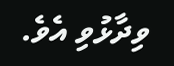ވިދާޅުވި އެވެ.